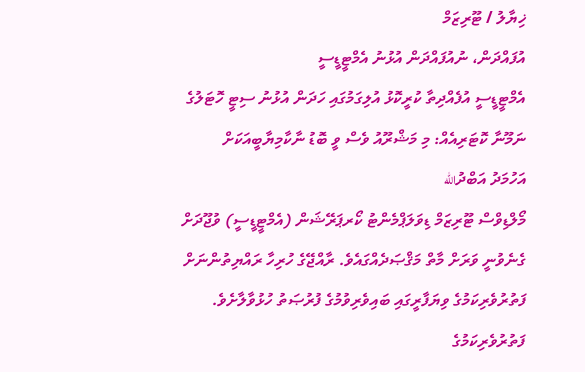ޚިޔާލު / ޓޫރިޒަމް
އުފައްދަން، ނުއުފައްދަން އުޅުނު އެމްޓީޑީސީ
އެމްޓީޑީސީ އުފެއްދިތާ ކުރީކޮޅު އުލިގަމުގައި ހަދަން އުޅުނު ސިޓީ ހޮޓަލުގެ ނަމޫނާ ކޮޓަރިއެއް: މި މަޝްރޫއު ވެސް ވީ ބޮޑު ނާކާމިޔާބީއަކަށް
އަހުމަދު އަބްދުالله
މޯލްޑިވްސް ޓޫރިޒަމް ޑިވަލަޕްމެންޓު ކޯރޕަރޭޝަން (އެމްޓީޑީސީ) ވުޖޫދަށް ގެނެވުނީ ވަރަށް މާތް މަޤްޞަދެއްގައެވެ. ރާއްޖޭގެ ހުރިހާ ރައްޔިތުންނަށް ފަތުރުވެރިކަމުގެ ވިޔަފާރީގައި ބައިވެރިވުމުގެ ފުރުޞަތު ހުޅުވާލާށެވެ. ފަތުރުވެރިކަމުގެ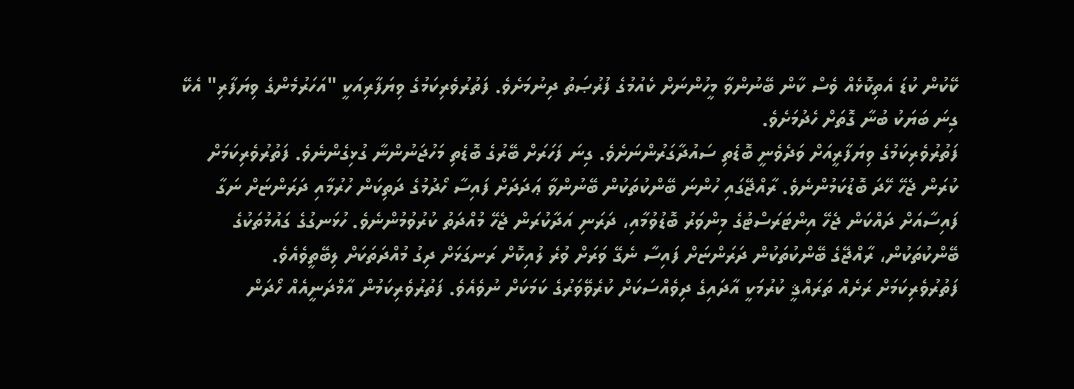ކޭކުން ކުޑަ އެތިކޮޅެއް ވެސް ކާން ބޭނުންވާ މީހުންނަށް ކެއުމުގެ ފުރުޞަތު ދިނުމަށެވެ. ފަތުރުވެރިކަމުގެ ވިޔަފާރިއަކީ "އަހަރުމެންގެ ވިޔަފާރި" އެކޭ ގިނަ ބަޔަކު ބުނާ ގޮތަށް ހެދުމަށެވެ.
ފަތުރުވެރިކަމުގެ ވިޔަފާރީއަށް ވަދެވެނީ ބޮޑެތި ސައުދާގަރުންނަށެވެ. ގިނަ ފަހަރަށް ބޭރުގެ ބޮޑެތި މަހުޖަނުންނާ ގުޅިގެންނެވެ. ފަތުރުވެރިކަމަށް ކުރަން ޖެހޭ ހޭދަ ބޮޑުކަމުންނެވެ. ރާއްޖޭގައި ހުންނަ ބޭންކުތަކުން ބޭނުންވާ ޢަދަދަށް ފައިސާ ހޯދުމުގެ ދަތިކަން ހުރުމާއި ދަރަންޏަށް ނަގާ ފައިސާއަށް ދައްކަން ޖެހޭ އިންޓަރަސްޓުގެ މިންވަރު ބޮޑުވުމާއި، ދަރަނި އަދާކުރަން ޖެހޭ މުއްދަތު ކުރުވުމުންނެވެ. ހުޅަނގުގެ ގައުމުތަކުގެ ބޭންކުތަކުން، ރާއްޖޭގެ ބޭންކުތަކުން ދަރަންޏަށް ފައިސާ ނެގޭ ވަރަށް ވުރެ ލުއިކޮށް ރަނގަޅަށް ދިގު މުއްދަތަކަށް ލިބޭތީވެއެވެ.
ފަތުރުވެރިކަމަށް ރަށެއް ތަރައްޤީ ކުރުމަކީ އާދައިގެ ދިވެއްސަކަށް ކުރެވޭވަރުގެ ކަމަކަށް ނުވެއެވެ. ފަތުރުވެރިކަމުން އާމްދަނީއެއް ހޯދަން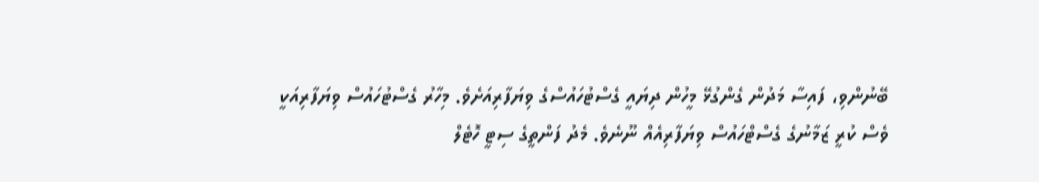ބޭނުންވި، ފައިސާ މަދުން ގެންގުޅޭ މީހުން ދިޔައީ ގެސްޓުހައުސްގެ ވިޔަފާރިއަށެވެ. މިހާރު ގެސްޓުހައުސް ވިޔަފާރިއަކީ ވެސް ކުރީ ޒަމާނުގެ ގެސްޓްހައުސް ވިޔަފާރިއެއް ނޫނެވެ. މެދު ފަންތީގެ ސިޓީ ހޮޓެލް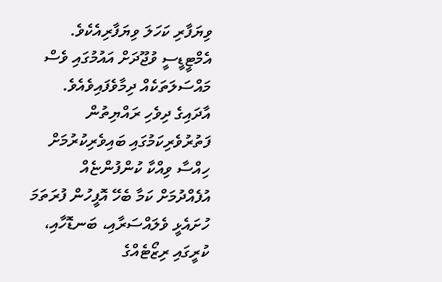ވިޔަފާރި ކަހަލަ ވިޔަފާރިއެކެވެ.
އެމްޓީޑީސީ ވުޖޫދަށް އައުމުގައި ވެސް މައްސަލަތަކެއް ދިމާވެފައިވެއެވެ. އާދައިގެ ދިވެހި ރައްޔިތުން ފަތުރުވެރިކަމުގައި ބައިވެރިކުރުމަށް ހިއްސާ ވިއްކާ ކުންފުންޏެއް އުފެއްދުމަށް ކަމާ ބެހޭ އޮފީހުން ފުރަތަމަ ހުށައެޅީ ވެލައްސަރާއި، ބަނޑޮހާއި، ކުރީގައި ރިޒޯޓެއްގެ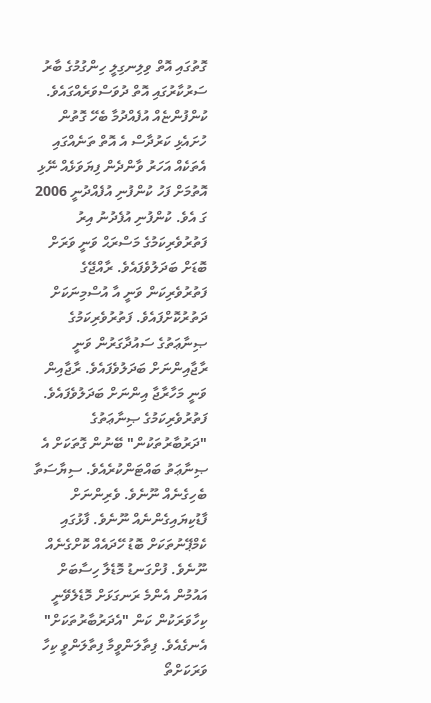ގޮތުގައި އޮތް ވިލިނގިލީ ހިންގުމުގެ ބާރު ސަރުކާރުގައި އޮތް ދުވަސްވަރެއްގައެވެ. ކުންފުންޏެއް އުފެއްދުމާ ބެހޭ ގޮތުން ހުށައެޅި ކަރުދާސް އެ އޮތް ތަނެއްގައި އެތަކެއް އަހަރު ވާންދެން ފިޔަވަޅެއް ނޭޅި އޮތުމަށް ފަހު ކުންފުނި އުފެއްދުނީ 2006 ގަ އެވެ. ކުންފުނި އުފެދުނު އިރު ފަތުރުވެރިކަމުގެ މަސްރަޙް ވަނީ ވަރަށް ބޮޑަށް ބަދަލުވެފައެވެ. ރާއްޖޭގެ ފަތުރުވެރިކަން ވަނީ އާ އުސްމިނަކަށް ދަތުރުކޮށްފައެވެ. ފަތުރުވެރިކަމުގެ ޞިނާޢަތުގެ ސައުދާގަރުން ވަނީ ރާޖާއިންނަށް ބަދަލުވެފައެވެ. ރާޖާއިން ވަނީ މަހާރާޖާ އިންނަށް ބަދަލުވެފައެވެ. ފަތުރުވެރިކަމުގެ ޞިނާޢަތުގެ "ދަރުބާރުތަކުން" ބޭނުން ގޮތަކަށް އެ ޞިނާޢަތު ބައްޓަންކުރެއެވެ. ސިޔާސަތާ ބެހިގެނެއް ނޫނެވެ. ވެރިންނަށް ފާޑުކިޔައިގެންނެއް ނޫނެވެ. ފާޅުގައި ކެމްޕޭނުތަކަށް ބޮޑު ހޭދައެއް ކޮށްގެނެއް ނޫނެވެ. ފުށްގަނޑު މޮޑެލާ ހިސާބަށް އައުމުން އެންމެ ރަނގަޅަށް މޮޑެލެވޭނީ ކިހާވަރަކުން ކަން "އެދަރުބާރުތަކަށް" އެނގެއެވެ. ފިތާލަންވީމާ ފިތާލަންވީ ކިހާ ވަރަކަށްތޯ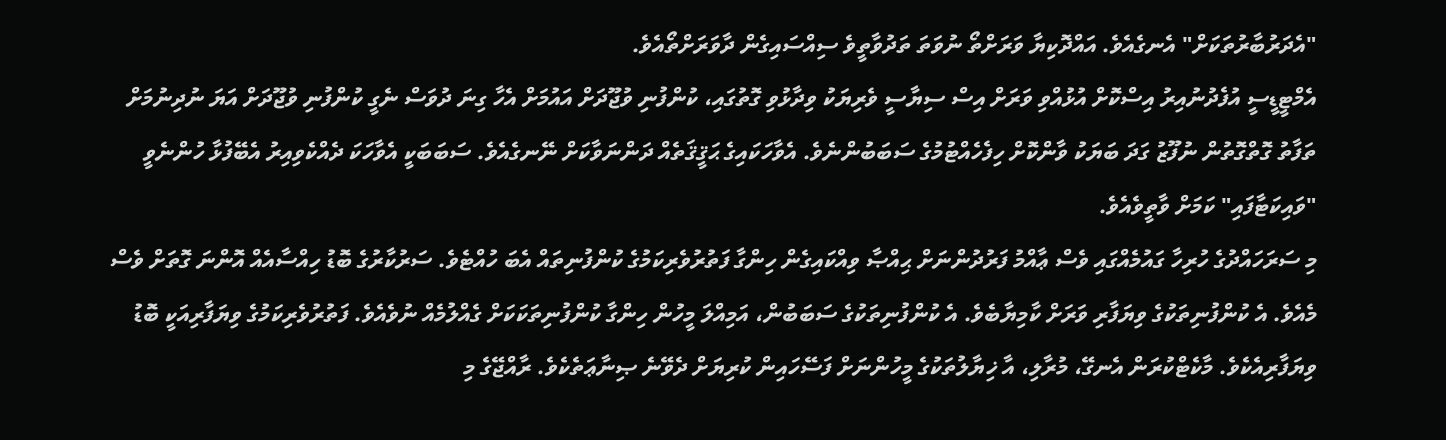"އެދަރުބާރުތަކަށް" އެނގެއެވެ. އައްދޮކިޔާ ވަރަށްތޯ ނުވަތަ ތަދުވާތީވެ ސިއްސައިގެން ދާވަރަށްތޯއެވެ.
އެމްޓީޑީސީ އުފެދުނުއިރު އިސްކޮށް އުޅުއްވި ވަރަށް އިސް ސިޔާސީ ވެރިޔަކު ވިދާޅުވި ގޮތުގައި، ކުންފުނި ވުޖޫދަށް އައުމަށް އެހާ ގިނަ ދުވަސް ނެގީ ކުންފުނި ވުޖޫދަށް އަޔަ ނުދިނުމަށް ތަފާތު ގޮތްގޮތުން ނުފޫޒު ގަދަ ބަޔަކު ވާންކޮށް ހިފެހެއްޓުމުގެ ސަބަބުންނެވެ. އެވާހަކައިގެ ޙަޤީޤަތެއް ދަންނަވާކަށް ނޭނގެއެވެ. ސަބަބަކީ އެވާހަކަ ދެއްކެވިއިރު އެބޭފުޅާ ހުންނެވީ "ވައިކަޓާފައި" ކަމަށް ވާތީވެއެވެ.
މި ސަރަހައްދުގެ ހުރިހާ ގައުމެއްގައި ވެސް ޢާއްމު ފަރުދުންނަށް ޙިއްޞާ ވިއްކައިގެން ހިންގާ ފަތުރުވެރިކަމުގެ ކުންފުނިތައް އެބަ ހުއްޓެވެ. ސަރުކާރުގެ ބޮޑު ހިއްސާއެއް އޮންނަ ގޮތަށް ވެސް މެއެވެ. އެ ކުންފުނިތަކުގެ ވިޔަފާރި ވަރަށް ކާމިޔާބެވެ. އެ ކުންފުނިތަކުގެ ސަބަބުން، އަމިއްލަ މީހުން ހިންގާ ކުންފުނިތަކަކަށް ގެއްލުމެއް ނުވެއެވެ. ފަތުރުވެރިކަމުގެ ވިޔަފާރިއަކީ ބޮޑު ވިޔަފާރިއެކެވެ. މާކެޓްކުރަން އެނގޭ، މުރާލި، އާ ޚިޔާލުތަކުގެ މީހުންނަށް ފަސޭހައިން ކުރިޔަށް ދެވޭނެ ޞިނާޢަތެކެވެ. ރާއްޖޭގެ މި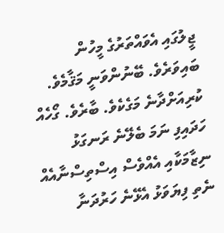ޖީލުގައި އެވައްތަރުގެ މީހުން ބައިވަރެވެ. ބޭނުންވަނީ މަޤާމެވެ. ކުރިއަށްދާނެ މަގެކެވެ. ބާރެވެ. ގޯހެއް ހަދައިފި ނަމަ ބެލޭނެ ރަނގަޅު ނިޒާމަކާއި އެއްވެސް އިސްތިސްނާއެއް ނެތި ފިޔަވަޅު އެޅޭނެ ހަރުދަނާ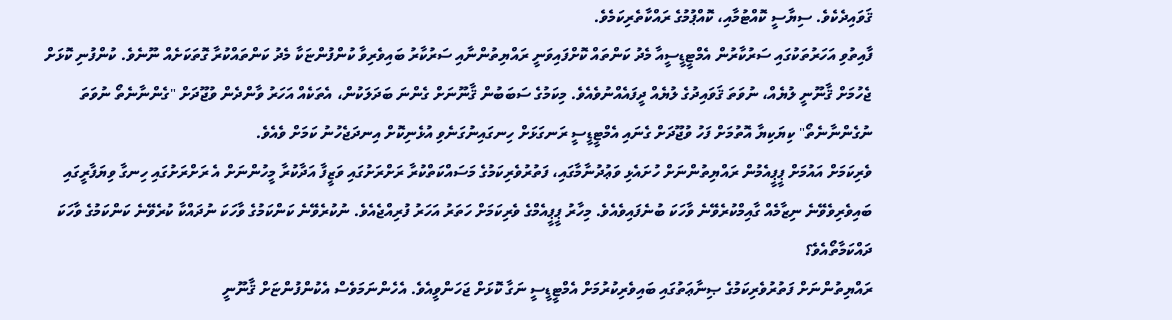ޤަވައިދެކެވެ. ސިޔާސީ ކޮއްޓުމާއި، ކޮއްޕުމުގެ ރައްކާތެރިކަމެވެ.
ފާއިތުވި އަހަރުތަކުގައި ސަރުކާރުން އެމްޓީޑީސީއާ މެދު ކަންތައް ކޮށްފައިވަނީ ރައްޔިތުންނާއި ސަރުކާރު ބައިވެރިވާ ކުންފުންޏަކާ މެދު ކަންތައްކުރާ ގޮތަކަށެއް ނޫނެވެ. ކުންފުނި ކޮޅަށް ޖެހުމަށް ޤާނޫނީ ލުޔެއް، ނުވަތަ ޤަވައިދުގެ ލުޔެއް ދީފައެއްނުވެއެވެ. މިކަމުގެ ސަބަބުން ޤާނޫނަށް ގެންނަ ބަދަލަކުން، އެތަކެއް އަހަރު ވާންދެން ވުޖޫދަށް "ގެންނާނެތޯ ނުވަތަ ނުގެންނާނެތޯ" ކިޔަކިޔާ އޮތުމަށް ފަހު ވުޖޫދަށް ގެނައި އެމްޓީޑީސީ ރަނގަޅަށް ހިނގައިނުގަނެވި އުޅެނިކޮށް އިނދަޖެހުނު ކަމަށް ވެއެވެ.
ވެރިކަމަށް އައުމަށް ޕީޕީއެމުން ރައްޔިތުންނަށް ހުށައެޅި ވަޢުދުނާމާގައި، ފަތުރުވެރިކަމުގެ މަސައްކަތްކުރާ ރަށްރަށުގައި ވަޒީފާ އަދާކުރާ މީހުންނަށް އެ ރަށްރަށުގައި ހިނގާ ވިޔަފާރީގައި ބައިވެރިވެވޭނެ ނިޒާމެއް ގާއިމްކުރެވޭނެ ވާހަކަ ބުނެފައިވެއެވެ. މިހާރު ޕީޕީއެމްގެ ވެރިކަމަށް ހަތަރު އަހަރު ފުރިއްޖެއެވެ. ނުކުރެވޭނެ ކަންކަމުގެ ވާހަކަ ނުދައްކާ ކުރެވޭނެ ކަންކަމުގެ ވާހަކަ ދައްކަމާތޯއެވެ؟
ރައްޔިތުންނަށް ފަތުރުވެރިކަމުގެ ޞިނާޢަތުގައި ބައިވެރިކުރުމަށް އެމްޓީޑީސީ ނަގާ ކޮޅަށް ޖަހަންވީއެވެ. އެހެންނަމަވެސް އެކުންފުންޏަށް ޤާނޫނީ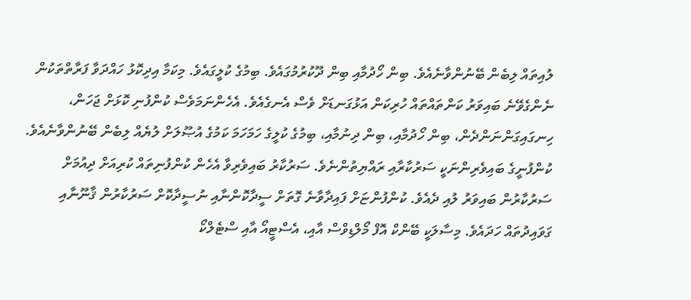ލުއިތައް ލިބެން ބޭނުންވާނެއެވެ. ބިން ހޯދުމާއި ބިން ދޫކުރުމުގައެވެ. ބިމުގެ ކުލީގައެވެ. މިކަމާ އިދިކޮޅު ހައްދަވާ ފަރާތްތަކުން ނެންގެވޭނެ ބައިވަރު ކަންތައްތައް ހުރިކަން އަޅުގަނޑަށް ވެސް އެނގެއެވެ. އެހެންނަމަވެސް ކުންފުނި ކޮޅަށް ޖަހަން، ހިނގައިގަންނަންދެން، ބިން ހޯދުމާއި، ބިން ދިނުމާއި، ބިމުގެ ކުލީގެ ހަމަހަމަ ކަމުގެ އުޞޫލަށް ލުޔެއް ލިބެން ބޭނުންވާނެއެވެ.
ކުންފުނީގެ ބައިވެރިންނަކީ ސަރުކާރާއި ރައްޔިތުންނެވެ. ސަރުކާރު ބައިވެރިވާ އެހެން ކުންފުނިތައް ކުރިއަށް ދިއުމަށް ސަރުކާރުން ބައިވަރު ލުއި ދެއެވެ. ކުންފުންޏަށް ފައިދާވާނެ ގޮތަށް ސީދާކޮންނާއި ނުސީދާކޮށް ސަރުކާރުން ޤާނޫނާއި ގަވައިދުތައް ހަދައެވެ. މިސާލަކީ ބޭންކް އޮފް މޯލްޑިވްސް އާއި، އެސްޓީއޯ އާއި ސްޓެލްކޯ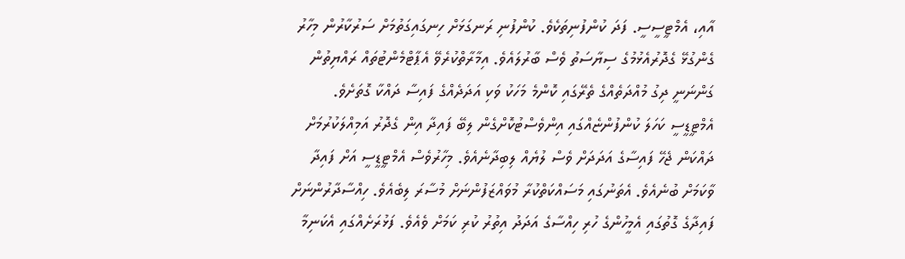އާއި، އެމްޓީސީސީ. ފަދަ ކުންފުނިތަކެވެ. ކުންފުނި ރަނގަޅަށް ހިނގައިގަތުމަށް ސަރުކާރުން މިހާރު ގެންގުޅޭ ގެދޮރުއެޅުމުގެ ސިޔާސަތު ވެސް ބާރުލައެވެ. އިމާރާތްކުރެވޭ އެޕާޓްމެންޓުތައް ރައްޔިތުން ގަންނަނީ ދިގު މުއްދަތެއްގެ ތެރޭގައި ކޮންމެ މަހަކު ވަކި އަދަދެއްގެ ފައިސާ ދައްކާ ގޮތަށެވެ. އެމްޓީޑީސީ ކަހަލަ ކުންފުންޏެއްގައި އިންވެސްޓުކޮށްގެން ލިބޭ ފައިދާ އިން ގެދޮރު އަމިއްލަކުރުމަށް ދައްކަން ޖެހޭ ފައިސާގެ އަދަދަށް ވެސް ލުޔެއް ލިބިދާނެއެވެ. މިހާރުވެސް އެމްޓީޑީސީ އަށް ފައިދާ ވާކަމަށް ބުނެއެވެ. އެތަނުގައި މަސައްކަތްކުރާ މުވައްޒަފުންނަށް މުސާރަ ލިބެއެވެ. ހިއްސާދާރުންނަށް ފައިދާގެ ގޮތުގައި އެމީހުންގެ ހުރި ހިއްސާގެ އަދަދު އިތުރު ކުރި ކަމަށް ވެއެވެ. ފަޅުރަށެއްގައި އެކަނިމާ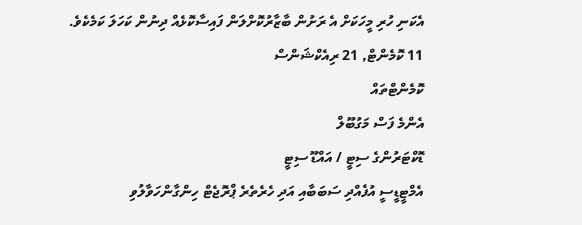އެކަނި ހުރި މީހަކަށް އެ ރަށުން ބާޒާރުކޮށްލަން ފައިސާކޮޅެއް ދިނުން ކަހަލަ ކަމެކެވެ.
11 ކޮމެންޓް, 21 ރިއެކްޝަންސް
ކޮމެންޓްތައް
އެންމެ ފަސް މަގުބޫލް
ޑޮކްޓަރުންގެ ސިޓީ / އައްޑޫ ސިޓީ
އެމްޓީޑީސީ އުފެއްދި ސަބަބާއި އަދި ހެރެތެރެ ޕްރޮޖެޓް ހިންގާންހަވާލުވި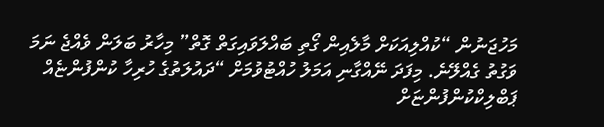މަހުޖަނުން “ކުއްލިއަކަށް މާލެއިން ގޯތި ބައްލަވައިގަތް ގޮތް” މިހާރު ބަލަން ވެއްޖެ ނަމަ ވަގުތު ގެއްލޭނެ. މިފަދަ ނޭއްގާނި އަމަލު ހުއްޓުވުމަށް “ދައުލަތުގެ ހުރިހާ ކުންފުންޏެއް ޕަބްލިކްކުންފުންޏަށް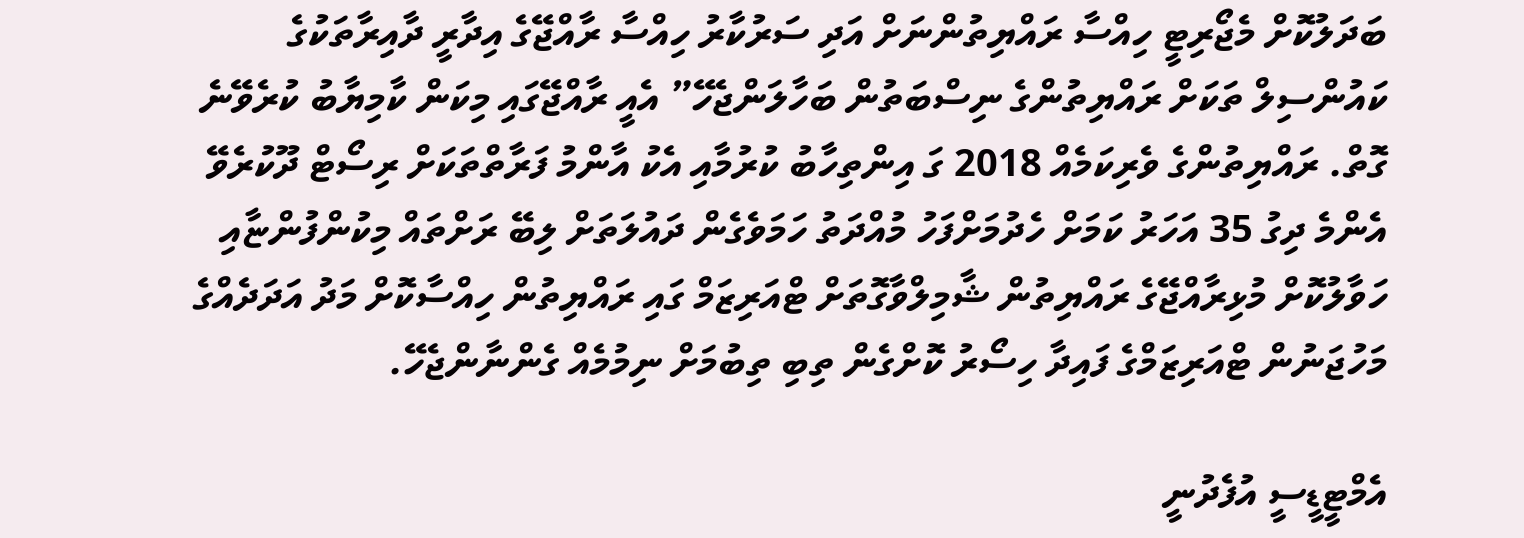ބަދަލުކޮށް މެޖޯރިޓީ ހިއްސާ ރައްޔިތުންނަށް އަދި ސަރުކާރު ހިއްސާ ރާއްޖޭގެ އިދާރީ ދާއިރާތަކުގެ ކައުންސިލް ތަކަށް ރައްޔިތުންގެ ނިސްބަތުން ބަހާލަންޖެހޭ” އެއީ ރާއްޖޭގައި މިކަން ކާމިޔާބު ކުރެވޭނެ ގޮތް. ރައްޔިތުންގެ ވެރިކަމެއް 2018 ގަ އިންތިހާބު ކުރުމާއި އެކު އާންމު ފަރާތްތަކަށް ރިސޯޓް ދޫކުރެވޭ އެންމެ ދިގު 35 އަހަރު ކަމަށް ހެދުމަށްފަހު މުއްދަތު ހަމަވެގެން ދައުލަތަށް ލިބޭ ރަށްތައް މިކުންފުންޏާއި ހަވާލުކޮށް މުޅިރާއްޖޭގެ ރައްޔިތުން ޝާމިލްވާގޮތަށް ޓްއަރިޒަމް ގައި ރައްޔިތުން ހިއްސާކޮށް މަދު އަދަދެއްގެ މަހުޖަނުން ޓްއަރިޒަމްގެ ފައިދާ ހިސޯރު ކޮށްގެން ތިބި ތިބުމަށް ނިމުމެއް ގެންނާންޖެހޭ.

އެމްޓީޑީސީ އުފެދުނީ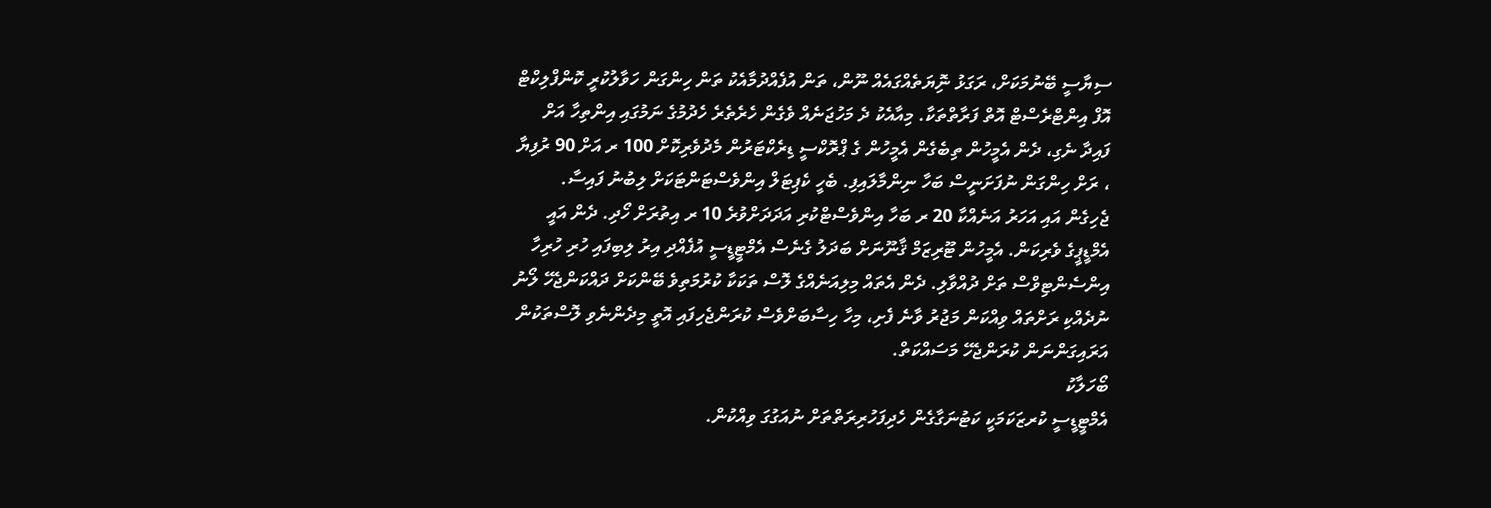ސިޔާސީ ބޭނުމަކަށް، ރަގަޅު ނޮިޔަތެއްގައެއް ނޫން، ތަން އުފެއްދުމާއެކު ތަން ހިންގަން ހަވާލުކުރީ ކޮންފްލިކްޓް އޮފް އިންޓްރެސްޓް އޮތް ފަރާތްތަކާ. މިއާއެކު ދެ މަހުޖަނެއް ވެގެން ހެރެތެރެ ހެދުމުގެ ނަމުގައި އިންތިހާ އަށް ފައިދާ ނެގި، ދެން އެމީހުން ތިބެގެން އެމީހުން ގެ ޕްރޮކްސީ ޑިރެކްޓަރުން މެދުވެރިކޮށް 100 ރ އަށް 90 ރުފިޔާ ، ރަށް ހިންގަން ނުފަށަނީސް ބަހާ ނިންމާލައިފި. ބެހީ ކެޕިޓަލް އިންވެސްޓަންޓަކަށް ލިބުނު ފައިސާ. ޖެހިގެން އައި އަހަރު އަނެއްކާ 20 ރ ބަހާ އިންވެސްޓްކުރި އަދަދަށްވުރެ 10 ރ އިތުރަށް ހޯދި. ދެން އައީ އެމްޑީޕީގެ ވެރިކަން. އެމީހުން ޓޫރިޒަމް ޤާނޫނަށް ބަދަލު ގެނެސް އެމްޓީޑީސީ އުފެއްދި އިރު ލިބިފައި ހުރި ހުރިހާ އިންސެންޓިވްސް ތަށް ދުއްވާލި. ދެން އެތައް މިލިއަނެއްގެ ލޮސް ތަކަކާ ކުރުމަތިވެ ބޭންކަށް ދައްކަންޖެހޭ ލޯނު ނުދެއްކި ރަށްތައް ވިއްކަން މަޖުރު ވާނެ ފެށި، މިހާ ހިސާބަށްވެސް ކުރަންޖެހިފައި އޮތީ މިދެންނެވި ލޮސްތަކުން އަރައިގަންނަން ކުރަންޖެހޭ މަސައްކަތް.
ބޯހަލާކު
އެމްޓީޑީސީ ކުރޒަކަމަކީ ކަޓުނަގާގެން ހެދިފަހުރިރަތްތަށް ނުއަގުގަ ވިއްކުން.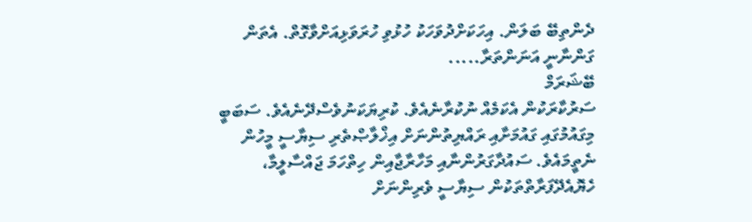ދެންތިބޭ ބަލަން. އިހަކަށްދުވަހަކު ހުޅުވި ހުރަވަޅިއަށްވާގޮތް. އެތަން ގަންނާނީ އަނަންތަރާ.....
ބޭޝަރަމް
ސަރުކާރަކުން އެކަމެއް ނުކުރާނެއެވެ. ކުރިޔަކަނުވެސްދޭނެއެވެ. ސަބަބީ މިގައުމުގައި ގައުމަށާއި ރައްޔިތުންނަށް އިޚްލާޞްތެރި ސިޔާސީ މީހުން ނެތީމައެވެ. ސައުދާގަރުންނާއި މަހާރާޖާއިން ހިތްހަމަ ޖައްސާލީމާ، ހެޔޮއެދޭފަރާތްތަކުން ސިޔާސީ ވެރިންނަށް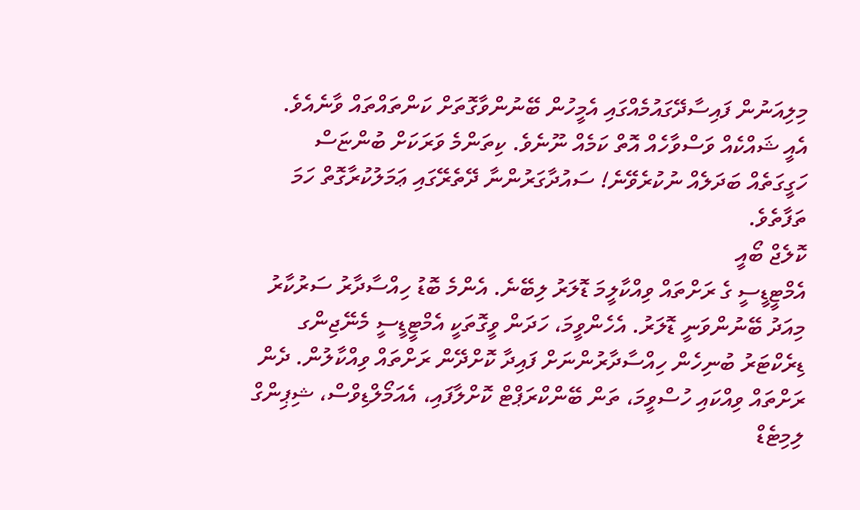މިލިއަނުން ފައިސާދޭގައުމެއްގައި އެމީހުން ބޭނުންވާގޮތަށް ކަންތައްތައް ވާނެއެވެ. އެއީ ޝައްކެއް ވަސްވާހެއް އޮތް ކަމެއް ނޫނެވެ. ކިތަންމެ ވަރަކަށް ބުންޏަސް ހަގީގަތެއް ބަދަލެއް ނުކުރެވޭނެ! ސައުދާގަރުންނާ ދޭތެރޭގައި ޢަމަލުކުރާގޮތް ހަމަ ތަފާތެވެ.
ކޮލެޖް ބޯއީ
އެމްޓީޑީސީ ގެ ރަށްތައް ވިއްކާލީމަ ޑޮލަރު ލިބޭނެ. އެންމެ ބޮޑު ހިއްސާދާރު ސަރުކާރު މިއަދު ބޭނުންވަނީ ޑޮލަރު. އެހެންވީމަ، ހަދަން ވީގޮތަކީ އެމްޓީޑީސީ މެނޭޖިންގ ޑިރެކްޓަރު ބުނިހެން ހިއްސާދާރުންނަށް ފައިދާ ކޮށްދޭން ރަށްތައް ވިއްކާލުން. ދެން ރަށްތައް ވިއްކައި ހުސްވީމަ، ތަން ބޭންކްރަޕްޓް ކޮށްލާފައި، އެއަމޯލްޑިވްސް، ޝިޕިންގް ލިމިޓެޑް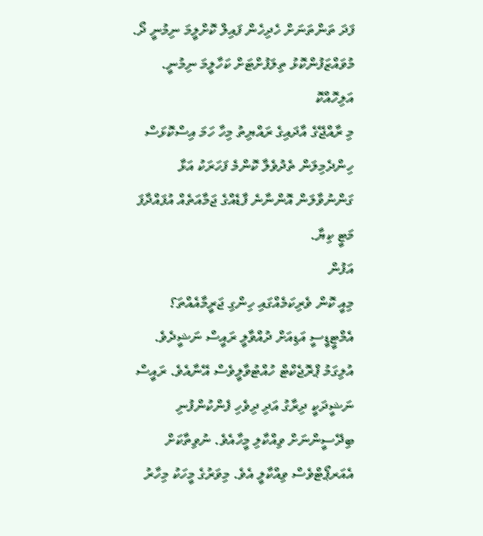ފަދަ ތަންތަނަށް ހެދިހެން ފައިލް ކޮށްލީމަ ނިމުނީ ދޯ. މުވައްޒަފުންކޮޅު ތިލަފުށްޓަށް ކަހާލީމަ ނިމުނީ.
އަލިހޮއްކޮ
މި ރާއްޖޭގެ އާދައިގެ ރައްޔިތު މިހާ ހަމަ އިސްކޮޅަސް ހިންދެމިލަން ތެދުވެލާ ކޮންމެ ފަހަރަކު އަޅާ ގަންނުވާލަން އޮންނާނެ ފާޑެއްގެ ޖަމާއަތެއް އުފައްދާފަ މަޓީ ކިޔާ.
އަފުން
މިއީ ކޮން ވެރިކަމެއްގައި ހިންގި ޖަރީމާއެއްތަ؟ އެމްޓީޑީސީ އަޑިއަށް ދުއްވާލީ ރައީސް ނަޝީދެވެ. އުލިގަމު ޕްރޮޖެކްޓް ހުއްޓުވާލީވެސް އޭނާއެވެ. ރައީސް ނަޝީދަކީ ދިރާގު އަދި ދިވެހި ފެންކުންފުނި ބިދޭސީންނަށް ވިއްކާލި މީހާއެވެ. ނުވިތާކަށް އެއަރޕޯޓްވެސް ވިއްކާލީ އެވެ. މިވަރުގެ މީހަކު މިހާރު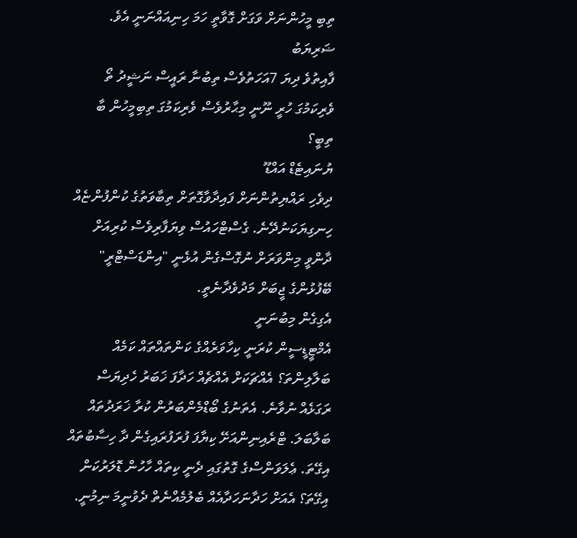ތިބި މީހުންނަށް ވަގަށް ގޮވާތީ ހަމަ ހިނިއައްނަނީ އެވެ.
ޟަރިޔަބު
ފާއިތުވެ ދިޔަ 7އަހަތުވެސް ތިބުނާ ރައީސް ނަޝީދު ތޯ ވެރިކަމުގަ ހުރީ ނޫނީ މިޙާރުވެސް ވެރިކަމުގަ ތިބިމީހުން ބާ ތިބީ؟
ޔުނައިޓެޑް އައްޑޫ
ދިވެހި ރައްޔިތުންނަށް ފައިދާވާގޮތަށް ތިބާވަތުގެ ކުންފުންޏެއް ހިނގިޔަކަނުދޭނެ. ގެސްޓްހައުސް ވިޔަފާރިވެސް ކުރިއަށް ދާންވީ މިންވަރަށް ނުގޮސްގެން އުޅެނީ "އިންޑަސްޓްރީ" ބޭފުޅުންގެ ޖީބަށް މަދުވެދާނެތީ.
އެގިގެން މިބުނަނީ
އެމްޓީޑީސީން ކުރަނީ ކިހާވަރެއްގެ ކަންތައްތައް ކަމެއް ބަލާލިންތަ؟ އެއްޗަކަށް އެއްޗެއް ހަދާފަ ޚަބަރު ހެދިޔަސް ރަގަޅެއް ނުވާނެ. އެތަނުގެ ބޯޑްމެންބަރުން ކުރާ ޚަރަދުތައް ބަލާބަލަ. ޓްރެއިނިންއަށޭ ކިޔާފަ ފުރަފުރައިގެން ދާ ހިސާބުތައް އިގޭތަ. ޢެލަވަންސްގެ ގޮތުގައި ދެނީ ކިތައް ހާހުން ޑޮލަރުކަން އިގޭތަ؟ އެއަށް ހަދާނަހަދާއެއް ބެލުމެއްނެތް ދެވުނީމަ ނިމުނީ.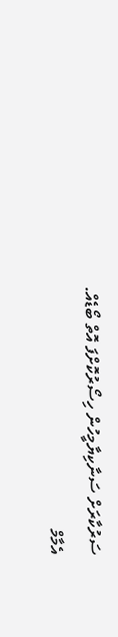ސަރުކާރަށް ސަނާކިޔާމީހުން ހިސޯރުކޮށްފަ އޮތް ބޯޑެއް.
އެމާމް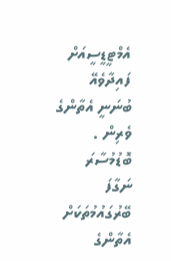އެމްޓީޑީސީއަށް ފައިދާވެއޭ ބުނަނީ އެތާންގެ ވެރިން . ބޮޑުމުސާރަ ނަގާފަ ބޭރުގައުމުތަކަށް އެތާންގެ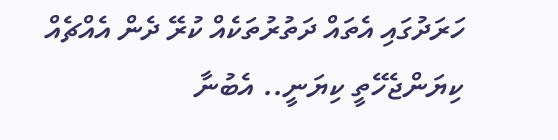ހަރަދުގައި އެތައް ދަތުރުތަކެއް ކުރޭ ދެން އެއްޗެއް ކިޔަންޖެހޭތީ ކިޔަނީ.. އެބުނާ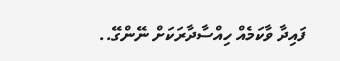ފައިދާ ވާކަމެއް ހިއްސާދާރަކަށް ނޭންގޭ..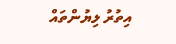އިތުރު ލިޔުންތައް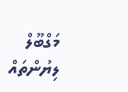މަގްބޫލް ލިޔުންތައް